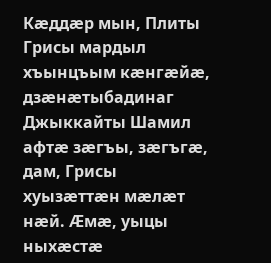Кæддæр мын, Плиты Грисы мардыл хъынцъым кæнгæйæ, дзæнæтыбадинаг Джыккайты Шамил афтæ зæгъы, зæгъгæ, дам, Грисы хуызæттæн мæлæт нæй. Æмæ, уыцы ныхæстæ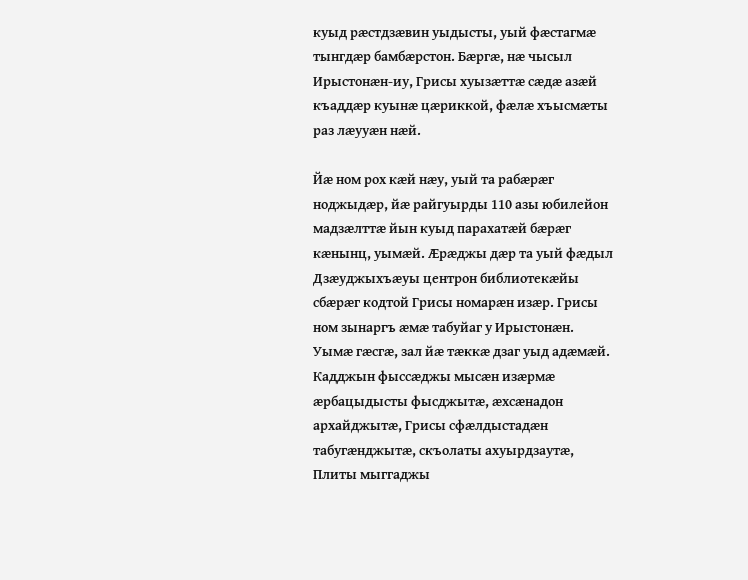куыд рæстдзæвин уыдысты, уый фæстагмæ тынгдæр бамбæрстон. Бæргæ, нæ чысыл Ирыстонæн-иу, Грисы хуызæттæ сæдæ азæй къаддæр куынæ цæриккой, фæлæ хъысмæты раз лæууæн нæй.

Йæ ном рох кæй нæу, уый та рабæрæг ноджыдæр, йæ райгуырды 110 азы юбилейон мадзæлттæ йын куыд парахатæй бæрæг кæнынц, уымæй. Æрæджы дæр та уый фæдыл Дзæуджыхъæуы центрон библиотекæйы сбæрæг кодтой Грисы номарæн изæр. Грисы ном зынаргъ æмæ табуйаг у Ирыстонæн. Уымæ гæсгæ, зал йæ тæккæ дзаг уыд адæмæй. Кадджын фыссæджы мысæн изæрмæ æрбацыдысты фысджытæ, æхсæнадон архайджытæ, Грисы сфæлдыстадæн табугæнджытæ, скъолаты ахуырдзаутæ, Плиты мыггаджы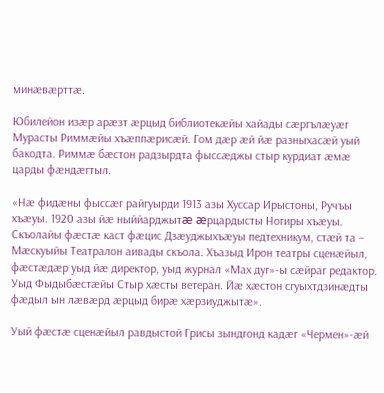минæвæрттæ.

Юбилейон изæр арæзт æрцыд библиотекæйы хайады сæргълæуæг Мурасты Риммæйы хъæппæрисæй. Гом дæр æй йæ разныхасæй уый бакодта. Риммæ бæстон радзырдта фыссæджы стыр курдиат æмæ царды фæндæгтыл.

«Нæ фидæны фыссæг райгуырди 1913 азы Хуссар Ирыстоны, Ручъы хъæуы. 1920 азы йæ ныййарджытæ æрцардысты Ногиры хъæуы. Скъолайы фæстæ каст фæцис Дзæуджыхъæуы педтехникум, стæй та – Мæскуыйы Театралон аивады скъола. Хъазыд Ирон театры сценæйыл, фæстæдæр уыд йæ директор, уыд журнал «Мах дуг»-ы сæйраг редактор. Уыд Фыдыбæстæйы Стыр хæсты ветеран. Йæ хæстон сгуыхтдзинæдты фæдыл ын лæвæрд æрцыд бирæ хæрзиуджытæ».

Уый фæстæ сценæйыл равдыстой Грисы зындгонд кадæг «Чермен»-æй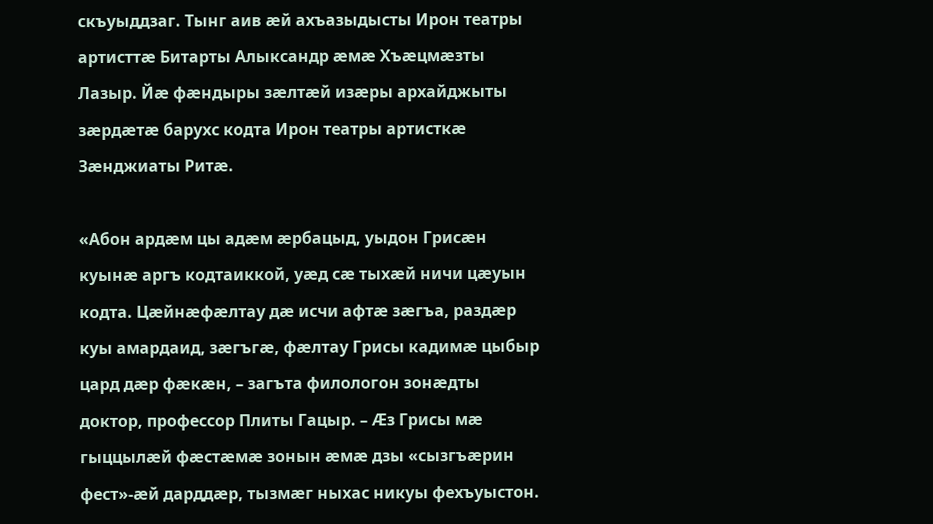скъуыддзаг. Тынг аив æй ахъазыдысты Ирон театры артисттæ Битарты Алыксандр æмæ Хъæцмæзты Лазыр. Йæ фæндыры зæлтæй изæры архайджыты зæрдæтæ барухс кодта Ирон театры артисткæ Зæнджиаты Ритæ.

«Абон ардæм цы адæм æрбацыд, уыдон Грисæн куынæ аргъ кодтаиккой, уæд сæ тыхæй ничи цæуын кодта. Цæйнæфæлтау дæ исчи афтæ зæгъа, раздæр куы амардаид, зæгъгæ, фæлтау Грисы кадимæ цыбыр цард дæр фæкæн, – загъта филологон зонæдты доктор, профессор Плиты Гацыр. – Æз Грисы мæ гыццылæй фæстæмæ зонын æмæ дзы «сызгъæрин фест»-æй дарддæр, тызмæг ныхас никуы фехъуыстон.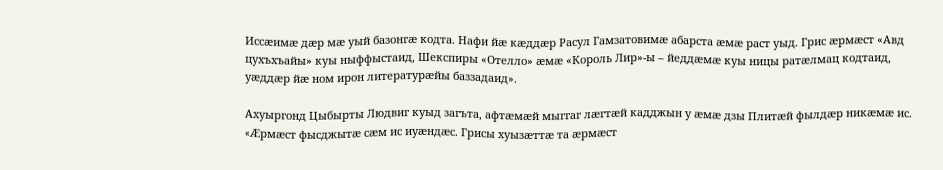Иссæимæ дæр мæ уый базонгæ кодта. Нафи йæ кæддæр Расул Гамзатовимæ абарста æмæ раст уыд. Грис æрмæст «Авд цухъхъайы» куы ныффыстаид, Шекспиры «Отелло» æмæ «Король Лир»-ы – йеддæмæ куы ницы ратæлмац кодтаид, уæддæр йæ ном ирон литературæйы баззадаид».

Ахуыргонд Цыбырты Людвиг куыд загъта, афтæмæй мыггаг лæгтæй кадджын у æмæ дзы Плитæй фылдæр никæмæ ис. «Æрмæст фысджытæ сæм ис иуæндæс. Грисы хуызæттæ та æрмæст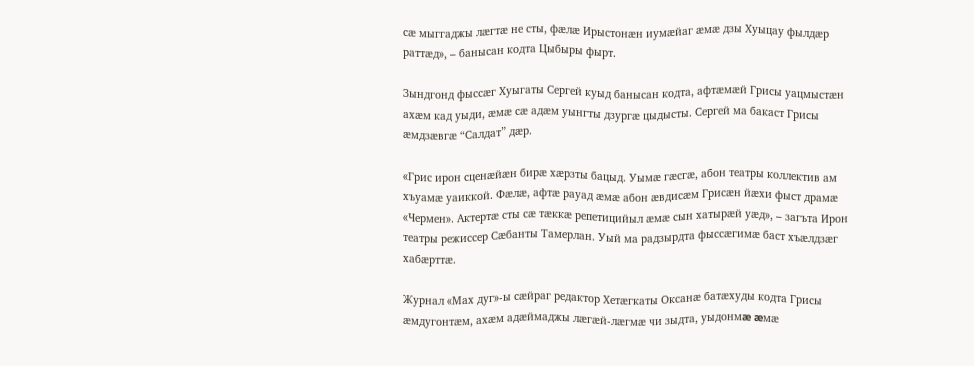сæ мыггаджы лæгтæ не сты, фæлæ Ирыстонæн иумæйаг æмæ дзы Хуыцау фылдæр раттæд», – банысан кодта Цыбыры фырт.

Зындгонд фыссæг Хуыгаты Сергей куыд банысан кодта, афтæмæй Грисы уацмыстæн ахæм кад уыди, æмæ сæ адæм уынгты дзургæ цыдысты. Сергей ма бакаст Грисы æмдзæвгæ “Салдат” дæр.

«Грис ирон сценæйæн бирæ хæрзты бацыд. Уымæ гæсгæ, абон театры коллектив ам хъуамæ уаиккой. Фæлæ, афтæ рауад æмæ абон æвдисæм Грисæн йæхи фыст драмæ «Чермен». Актертæ сты сæ тæккæ репетицийыл æмæ сын хатырæй уæд», – загъта Ирон театры режиссер Сæбанты Тамерлан. Уый ма радзырдта фыссæгимæ баст хъæлдзæг хабæрттæ.

Журнал «Мах дуг»-ы сæйраг редактор Хетæгкаты Оксанæ батæхуды кодта Грисы æмдугонтæм, ахæм адæймаджы лæгæй-лæгмæ чи зыдта, уыдонмæ æмæ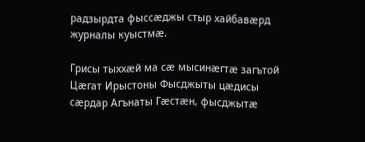радзырдта фыссæджы стыр хайбавæрд журналы куыстмæ.

Грисы тыххæй ма сæ мысинæгтæ загътой Цæгат Ирыстоны Фысджыты цæдисы сæрдар Агънаты Гæстæн, фысджытæ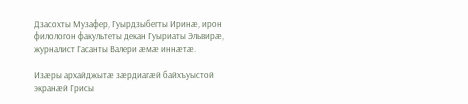Дзасохты Музафер, Гуырдзыбегты Иринæ, ирон филологон факультеты декан Гуыриаты Эльвирæ, журналист Гасанты Валери æмæ иннæтæ.

Изæры архайджытæ зæрдиагæй байхъуыстой экранæй Грисы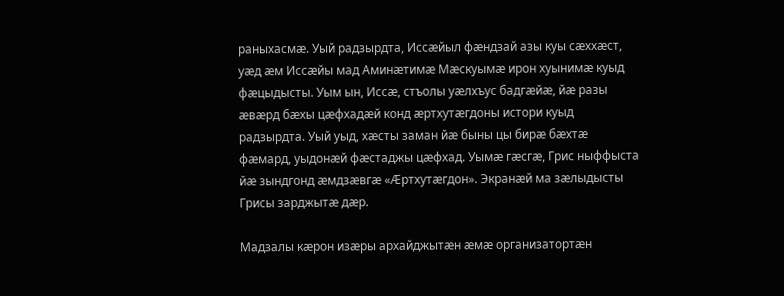раныхасмæ. Уый радзырдта, Иссæйыл фæндзай азы куы сæххæст, уæд æм Иссæйы мад Аминæтимæ Мæскуымæ ирон хуынимæ куыд фæцыдысты. Уым ын, Иссæ, стъолы уæлхъус бадгæйæ, йæ разы æвæрд бæхы цæфхадæй конд æртхутæгдоны истори куыд радзырдта. Уый уыд, хæсты заман йæ быны цы бирæ бæхтæ фæмард, уыдонæй фæстаджы цæфхад. Уымæ гæсгæ, Грис ныффыста йæ зындгонд æмдзæвгæ «Æртхутæгдон». Экранæй ма зæлыдысты Грисы зарджытæ дæр.

Мадзалы кæрон изæры архайджытæн æмæ организатортæн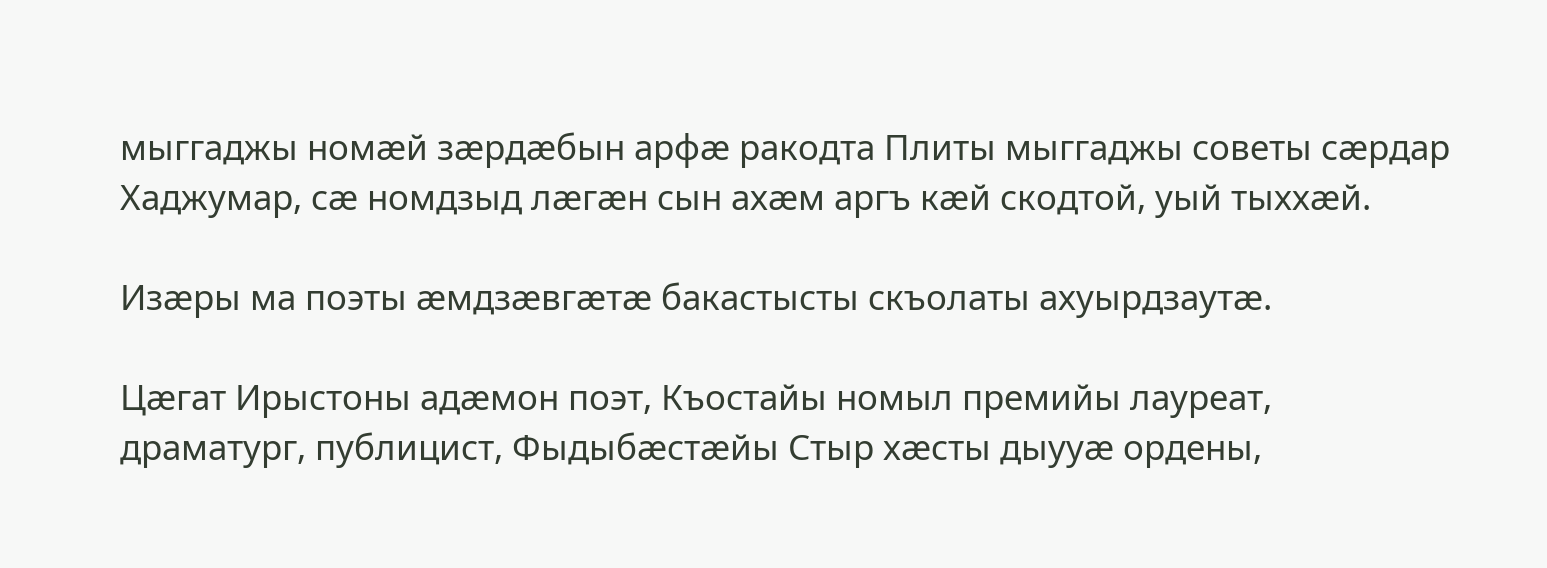мыггаджы номæй зæрдæбын арфæ ракодта Плиты мыггаджы советы сæрдар Хаджумар, сæ номдзыд лæгæн сын ахæм аргъ кæй скодтой, уый тыххæй.

Изæры ма поэты æмдзæвгæтæ бакастысты скъолаты ахуырдзаутæ.

Цæгат Ирыстоны адæмон поэт, Къостайы номыл премийы лауреат, драматург, публицист, Фыдыбæстæйы Стыр хæсты дыууæ ордены,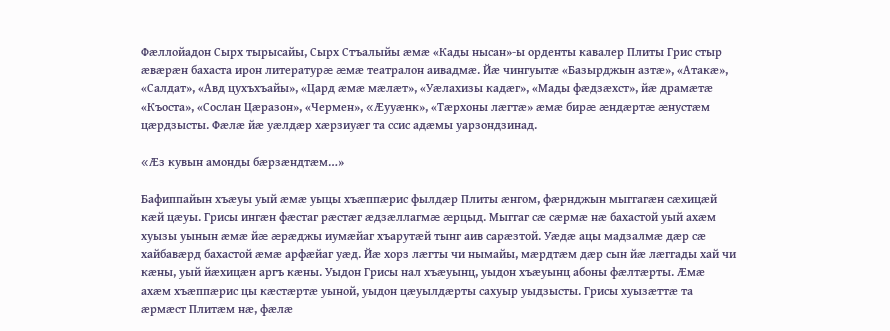Фæллойадон Сырх тырысайы, Сырх Стъалыйы æмæ «Кады нысан»-ы орденты кавалер Плиты Грис стыр æвæрæн бахаста ирон литературæ æмæ театралон аивадмæ. Йæ чингуытæ «Базырджын азтæ», «Атакæ», «Салдат», «Авд цухъхъайы», «Цард æмæ мæлæт», «Уæлахизы кадæг», «Мады фæдзæхст», йæ драмæтæ «Къоста», «Сослан Цæразон», «Чермен», «Æууæнк», «Тæрхоны лæгтæ» æмæ бирæ æндæртæ æнустæм цæрдзысты. Фæлæ йæ уæлдæр хæрзиуæг та ссис адæмы уарзондзинад.

«Æз кувын амонды бæрзæндтæм…»

Бафиппайын хъæуы уый æмæ уыцы хъæппæрис фылдæр Плиты æнгом, фæрнджын мыггагæн сæхицæй кæй цæуы. Грисы ингæн фæстаг рæстæг æдзæллагмæ æрцыд. Мыггаг сæ сæрмæ нæ бахастой уый ахæм хуызы уынын æмæ йæ æрæджы иумæйаг хъарутæй тынг аив сарæзтой. Уæдæ ацы мадзалмæ дæр сæ хайбавæрд бахастой æмæ арфæйаг уæд. Йæ хорз лæгты чи нымайы, мæрдтæм дæр сын йæ лæггады хай чи кæны, уый йæхицæн аргъ кæны. Уыдон Грисы нал хъæуынц, уыдон хъæуынц абоны фæлтæрты. Æмæ ахæм хъæппæрис цы кæстæртæ уыной, уыдон цæуылдæрты сахуыр уыдзысты. Грисы хуызæттæ та æрмæст Плитæм нæ, фæлæ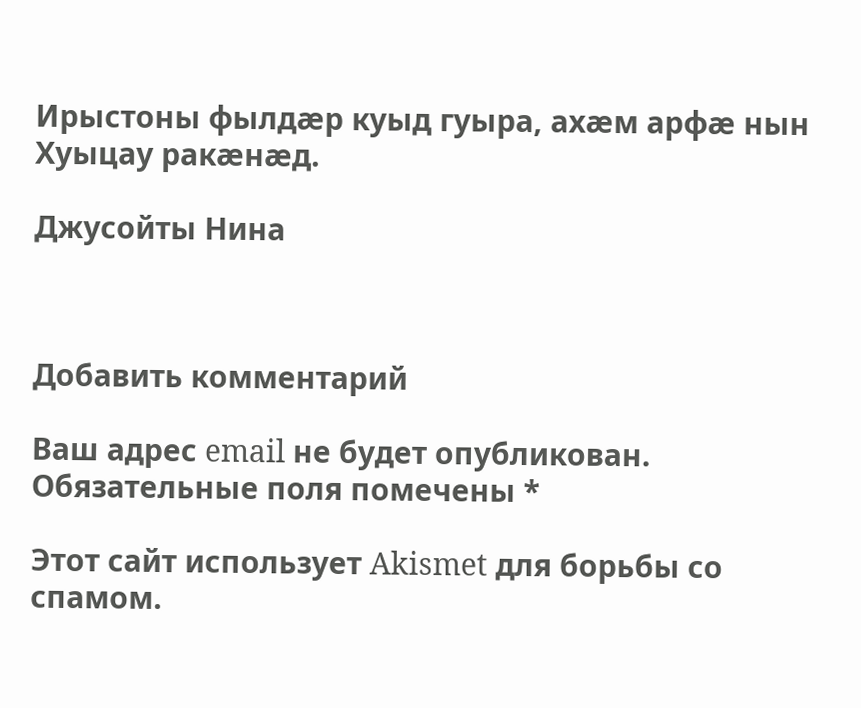Ирыстоны фылдæр куыд гуыра, ахæм арфæ нын Хуыцау ракæнæд.

Джусойты Нина



Добавить комментарий

Ваш адрес email не будет опубликован. Обязательные поля помечены *

Этот сайт использует Akismet для борьбы со спамом.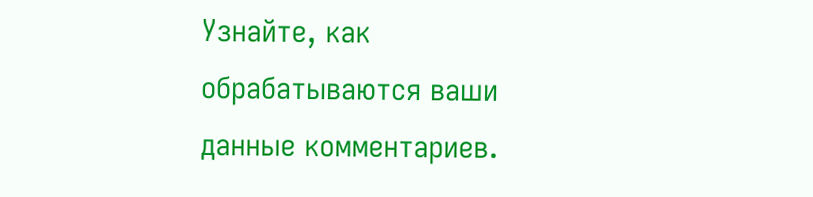Узнайте, как обрабатываются ваши данные комментариев.